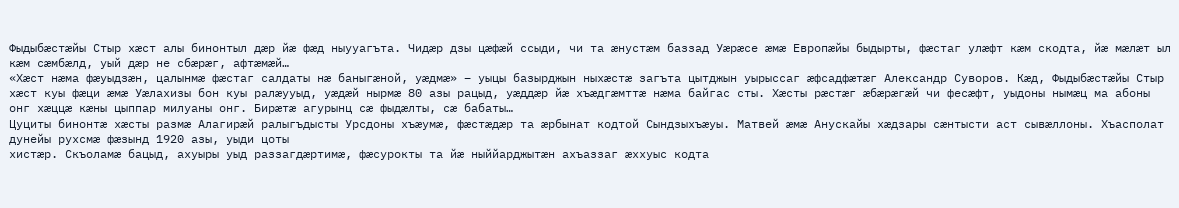Фыдыбæстæйы Стыр хæст алы бинонтыл дæр йæ фæд ныууагъта. Чидæр дзы цæфæй ссыди, чи та æнустæм баззад Уæрæсе æмæ Европæйы быдырты, фæстаг улæфт кæм скодта, йæ мæлæт ыл кæм сæмбæлд, уый дæр не сбæрæг, афтæмæй…
«Хæст нæма фæуыдзæн, цалынмæ фæстаг салдаты нæ баныгæной, уæдмæ» – уыцы базырджын ныхæстæ загъта цытджын уырыссаг æфсадфæтæг Александр Суворов. Кæд, Фыдыбæстæйы Стыр хæст куы фæци æмæ Уæлахизы бон куы ралæууыд, уæдæй нырмæ 80 азы рацыд, уæддæр йæ хъæдгæмттæ нæма байгас сты. Хæсты рæстæг æбæрæгæй чи фесæфт, уыдоны нымæц ма абоны онг хæццæ кæны цыппар милуаны онг. Бирæтæ агурынц сæ фыдæлты, сæ бабаты…
Цуциты бинонтæ хæсты размæ Алагирæй ралыгъдысты Урсдоны хъæумæ, фæстæдæр та æрбынат кодтой Сындзыхъæуы. Матвей æмæ Анускайы хæдзары сæнтысти аст сывæллоны. Хъасполат дунейы рухсмæ фæзынд 1920 азы, уыди цоты
хистæр. Скъоламæ бацыд, ахуыры уыд раззагдæртимæ, фæсурокты та йæ ныййарджытæн ахъаззаг æххуыс кодта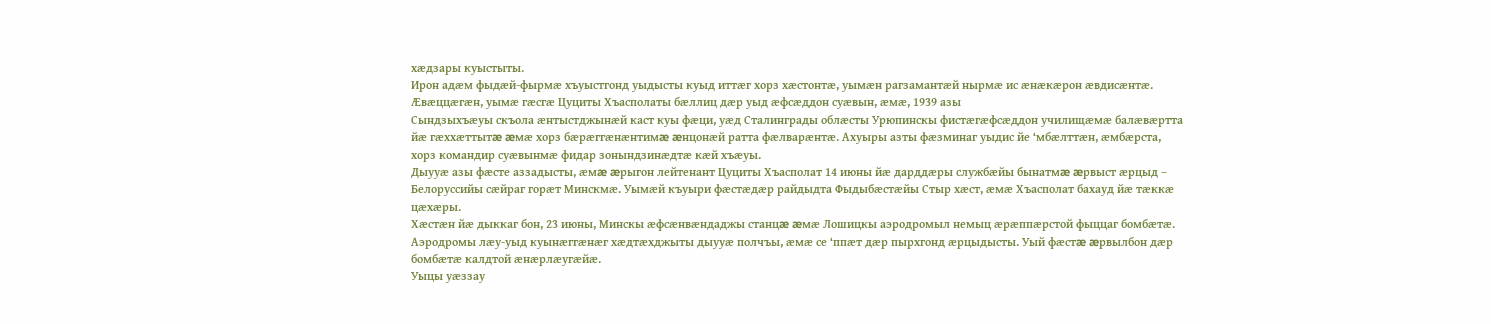хæдзары куыстыты.
Ирон адæм фыдæй-фырмæ хъуыстгонд уыдысты куыд иттæг хорз хæстонтæ, уымæн рагзамантæй нырмæ ис æнæкæрон æвдисæнтæ. Æвæццæгæн, уымæ гæсгæ Цуциты Хъасполаты бæллиц дæр уыд æфсæддон суæвын, æмæ, 1939 азы
Сындзыхъæуы скъола æнтыстджынæй каст куы фæци, уæд Сталинграды облæсты Урюпинскы фистæгæфсæддон училищæмæ балæвæртта йæ гæххæттытæ æмæ хорз бæрæггæнæнтимæ æнцонæй ратта фæлварæнтæ. Ахуыры азты фæзминаг уыдис йе ‘мбæлттæн, æмбæрста, хорз командир суæвынмæ фидар зонындзинæдтæ кæй хъæуы.
Дыууæ азы фæсте аззадысты, æмæ æрыгон лейтенант Цуциты Хъасполат 14 июны йæ дарддæры службæйы бынатмæ æрвыст æрцыд – Белоруссийы сæйраг горæт Минскмæ. Уымæй къуыри фæстæдæр райдыдта Фыдыбæстæйы Стыр хæст, æмæ Хъасполат бахауд йæ тæккæ цæхæры.
Хæстæн йæ дыккаг бон, 23 июны, Минскы æфсæнвæндаджы станцæ æмæ Лошицкы аэродромыл немыц æрæппæрстой фыццаг бомбæтæ. Аэродромы лæу-уыд куынæггæнæг хæдтæхджыты дыууæ полчъы, æмæ се ‘ппæт дæр пырхгонд æрцыдысты. Уый фæстæ æрвылбон дæр бомбæтæ калдтой æнæрлæугæйæ.
Уыцы уæззау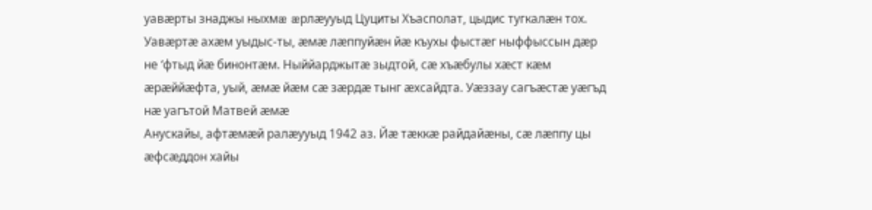уавæрты знаджы ныхмæ æрлæууыд Цуциты Хъасполат, цыдис тугкалæн тох. Уавæртæ ахæм уыдыс-ты, æмæ лæппуйæн йæ къухы фыстæг ныффыссын дæр не ‘фтыд йæ бинонтæм. Ныййарджытæ зыдтой, сæ хъæбулы хæст кæм æрæййæфта, уый, æмæ йæм сæ зæрдæ тынг æхсайдта. Уæззау сагъæстæ уæгъд нæ уагътой Матвей æмæ
Анускайы, афтæмæй ралæууыд 1942 аз. Йæ тæккæ райдайæны, сæ лæппу цы æфсæддон хайы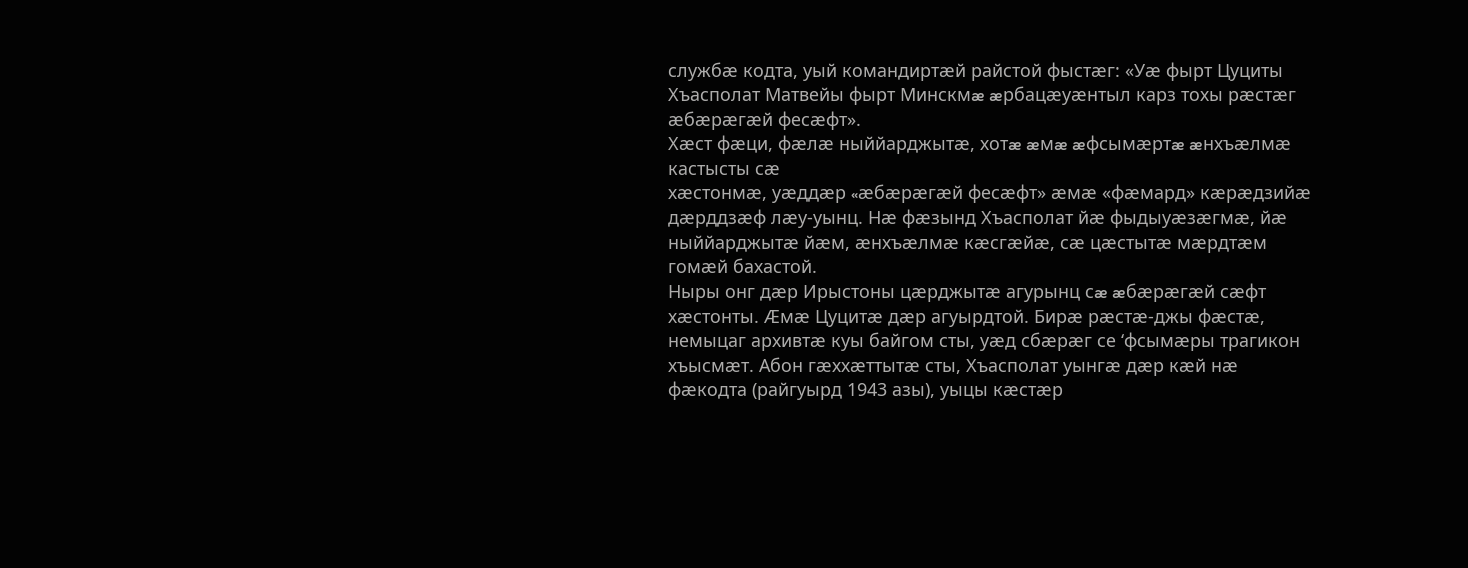службæ кодта, уый командиртæй райстой фыстæг: «Уæ фырт Цуциты Хъасполат Матвейы фырт Минскмæ æрбацæуæнтыл карз тохы рæстæг æбæрæгæй фесæфт».
Хæст фæци, фæлæ ныййарджытæ, хотæ æмæ æфсымæртæ æнхъæлмæ кастысты сæ
хæстонмæ, уæддæр «æбæрæгæй фесæфт» æмæ «фæмард» кæрæдзийæ дæрддзæф лæу-уынц. Нæ фæзынд Хъасполат йæ фыдыуæзæгмæ, йæ ныййарджытæ йæм, æнхъæлмæ кæсгæйæ, сæ цæстытæ мæрдтæм гомæй бахастой.
Ныры онг дæр Ирыстоны цæрджытæ агурынц сæ æбæрæгæй сæфт хæстонты. Æмæ Цуцитæ дæр агуырдтой. Бирæ рæстæ-джы фæстæ, немыцаг архивтæ куы байгом сты, уæд сбæрæг се ‘фсымæры трагикон хъысмæт. Абон гæххæттытæ сты, Хъасполат уынгæ дæр кæй нæ фæкодта (райгуырд 1943 азы), уыцы кæстæр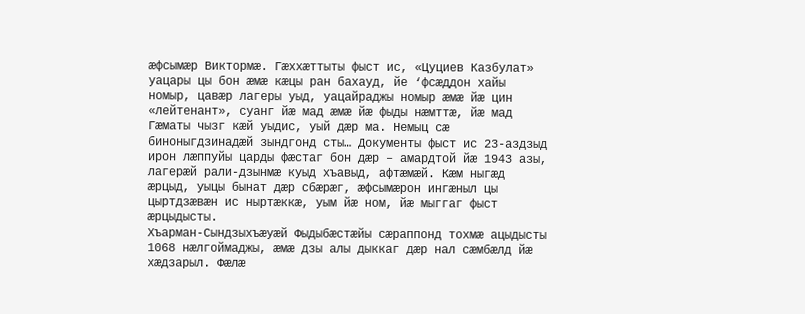æфсымæр Виктормæ. Гæххæттыты фыст ис, «Цуциев Казбулат» уацары цы бон æмæ кæцы ран бахауд, йе ‘фсæддон хайы номыр, цавæр лагеры уыд, уацайраджы номыр æмæ йæ цин «лейтенант», суанг йæ мад æмæ йæ фыды нæмттæ, йæ мад Гæматы чызг кæй уыдис, уый дæр ма. Немыц сæ биноныгдзинадæй зындгонд сты… Документы фыст ис 23-аздзыд ирон лæппуйы царды фæстаг бон дæр – амардтой йæ 1943 азы, лагерæй рали-дзынмæ куыд хъавыд, афтæмæй. Кæм ныгæд æрцыд, уыцы бынат дæр сбæрæг, æфсымæрон ингæныл цы цыртдзæвæн ис ныртæккæ, уым йæ ном, йæ мыггаг фыст æрцыдысты.
Хъарман-Сындзыхъæуæй Фыдыбæстæйы сæраппонд тохмæ ацыдысты 1068 нæлгоймаджы, æмæ дзы алы дыккаг дæр нал сæмбæлд йæ хæдзарыл. Фæлæ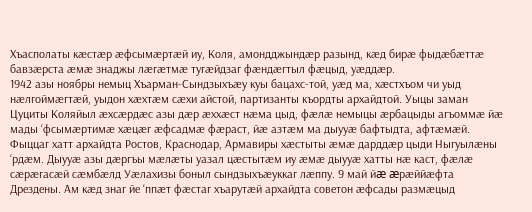Хъасполаты кæстæр æфсымæртæй иу, Коля, амондджындæр разынд, кæд бирæ фыдæбæттæ бавзæрста æмæ знаджы лæгæтмæ тугæйдзаг фæндæгтыл фæцыд, уæддæр.
1942 азы ноябры немыц Хъарман-Сындзыхъæу куы бацахс-той, уæд ма, хæстхъом чи уыд нæлгоймæгтæй, уыдон хæхтæм сæхи айстой, партизанты къордты архайдтой. Уыцы заман Цуциты Коляйыл æхсæрдæс азы дæр æххæст нæма цыд, фæлæ немыцы æрбацыды агъоммæ йæ мады ‘фсымæртимæ хæцæг æфсадмæ фæраст, йæ азтæм ма дыууæ бафтыдта, афтæмæй. Фыццаг хатт архайдта Ростов, Краснодар, Армавиры хæстыты æмæ дарддæр цыди Ныгуылæны ‘рдæм. Дыууæ азы дæргъы мæлæты уазал цæстытæм иу æмæ дыууæ хатты нæ каст, фæлæ сæрæгасæй сæмбæлд Уæлахизы боныл сындзыхъæуккаг лæппу. 9 май йæ æрæййæфта Дрездены. Ам кæд знаг йе ‘ппæт фæстаг хъарутæй архайдта советон æфсады размæцыд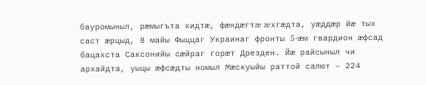бауромыныл, рæмыгъта хидтæ, фæндæгтæ æхгæдта, уæддæр йæ тых саст æрцыд, 8 майы Фыццаг Украинаг фронты 5-æм гвардион æфсад бацахста Саксонийы сæйраг горæт Дрезден. Йæ райсыныл чи архайдта, уыцы æфсæдты номыл Мæскуыйы раттой салют – 224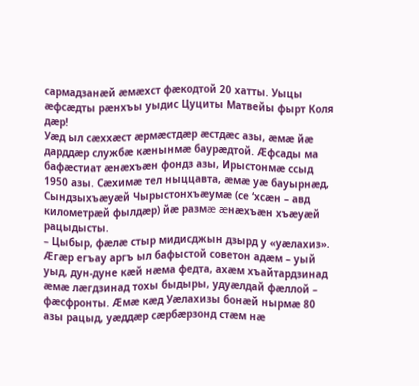сармадзанæй æмæхст фæкодтой 20 хатты. Уыцы æфсæдты рæнхъы уыдис Цуциты Матвейы фырт Коля дæр!
Уæд ыл сæххæст æрмæстдæр æстдæс азы, æмæ йæ дарддæр службæ кæнынмæ баурæдтой. Æфсады ма бафæстиат æнæхъæн фондз азы, Ирыстонмæ ссыд 1950 азы. Сæхимæ тел ныццавта, æмæ уæ бауырнæд, Сындзыхъæуæй Чырыстонхъæумæ (се ‘хсæн – авд километрæй фылдæр) йæ размæ æнæхъæн хъæуæй рацыдысты.
– Цыбыр, фæлæ стыр мидисджын дзырд у «уæлахиз». Æгæр егъау аргъ ыл бафыстой советон адæм – уый уыд, дун-дуне кæй нæма федта, ахæм хъайтардзинад æмæ лæгдзинад тохы быдыры, удуæлдай фæллой – фæсфронты. Æмæ кæд Уæлахизы бонæй нырмæ 80 азы рацыд, уæддæр сæрбæрзонд стæм нæ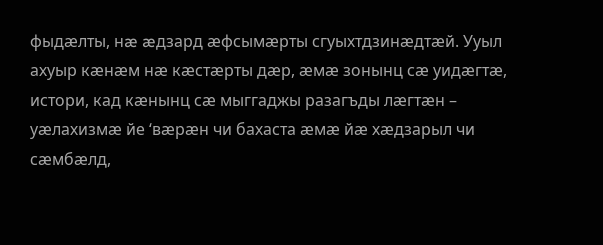фыдæлты, нæ æдзард æфсымæрты сгуыхтдзинæдтæй. Ууыл ахуыр кæнæм нæ кæстæрты дæр, æмæ зонынц сæ уидæгтæ, истори, кад кæнынц сæ мыггаджы разагъды лæгтæн – уæлахизмæ йе ‘вæрæн чи бахаста æмæ йæ хæдзарыл чи сæмбæлд,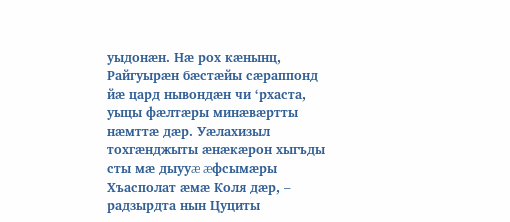уыдонæн. Нæ рох кæнынц,
Райгуырæн бæстæйы сæраппонд йæ цард нывондæн чи ‘рхаста, уыцы фæлтæры минæвæртты нæмттæ дæр. Уæлахизыл тохгæнджыты æнæкæрон хыгъды сты мæ дыууæ æфсымæры Хъасполат æмæ Коля дæр, – радзырдта нын Цуциты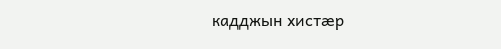кадджын хистæр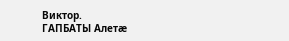Виктор.
ГАПБАТЫ Алетæ